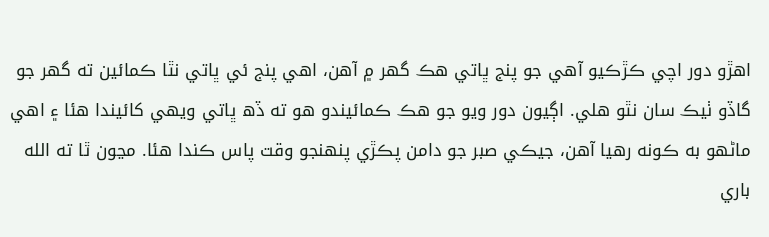اھڙو دور اچي ڪڙڪيو آھي جو پنج ڀاتي ھڪ گھر ۾ آھن، اھي پنج ئي ڀاتي نٿا ڪمائين ته گھر جو گاڏو ٺيڪ سان نٿو ھلي. اڳيون دور ويو جو ھڪ ڪمائيندو ھو ته ڏھ ڀاتي ويھي کائيندا ھئا ۽ اھي ماڻھو به ڪونه رھيا آھن، جيڪي صبر جو دامن پڪڙي پنھنجو وقت پاس ڪندا ھئا. مڃون ٿا ته الله باري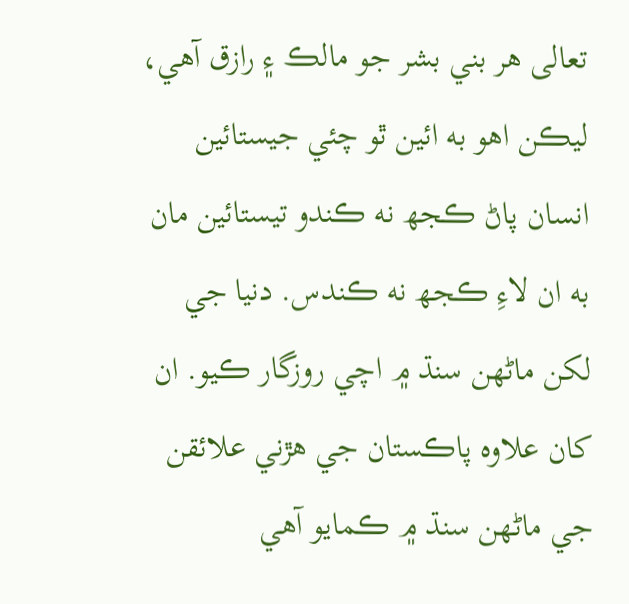تعالى ھر بني بشر جو مالڪ ۽ رازق آھي، ليڪن اھو به ائين ٿو چئي جيستائين انسان پاڻ ڪجھ نه ڪندو تيستائين مان به ان لاءِ ڪجھ نه ڪندس. دنيا جي لکن ماڻھن سنڌ ۾ اچي روزگار ڪيو. ان کان علاوه پاڪستان جي ھڙني علائقن جي ماڻھن سنڌ ۾ ڪمايو آھي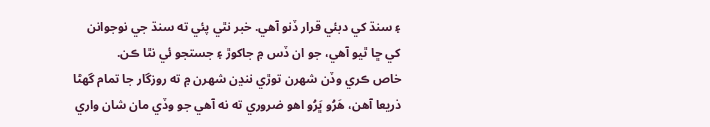۽ سنڌ کي دبئي قرار ڏنو آھي. خبر نٿي پئي ته سنڌ جي نوجوانن کي ڇا ٿيو آھي، جو ان ڏس ۾ جاکوڙ ۽ جستجو ئي نٿا ڪن.
خاص ڪري وڏن شھرن توڙي ننڍن شھرن ۾ ته روزگار جا تمام گھڻا ذريعا آھن، ھَرُو ڀَرُو اھو ضروري ته نه آھي جو وڏي مان شان واري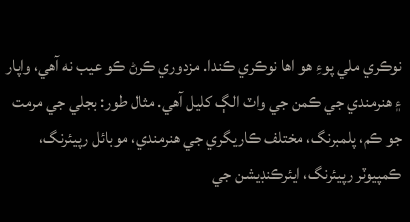نوڪري ملي پوءِ ھو اھا نوڪري ڪندا. مزدوري ڪرڻ ڪو عيب نه آھي، واپار ۽ ھنرمندي جي ڪمن جي واٽ الڳ کليل آھي. مثال طور: بجلي جي مرمت جو ڪم، پلمبرنگ، مختلف ڪاريگري جي ھنرمندي، موبائل رپيئرنگ، ڪمپيوٽر رپيئرنگ، ايئرڪنڊيشن جي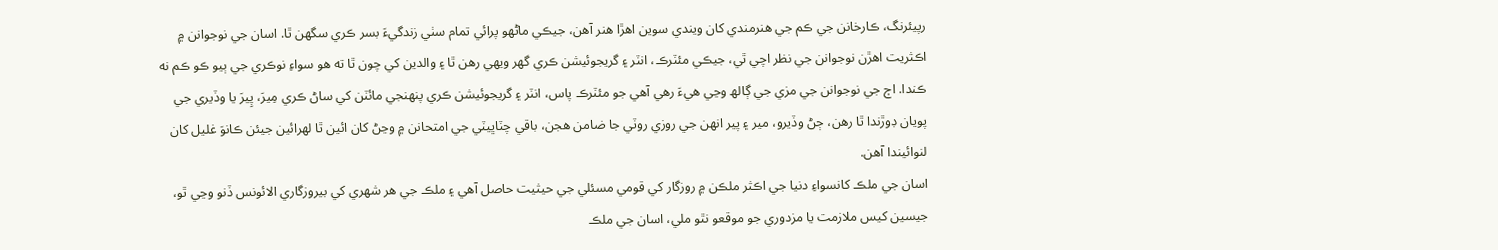رپيئرنگ، ڪارخانن جي ڪم جي ھنرمندي کان ويندي سوين اھڙا ھنر آھن، جيڪي ماڻھو پرائي تمام سٺي زندگيءَ بسر ڪري سگھن ٿا. اسان جي نوجوانن ۾ اڪثريت اھڙن نوجوانن جي نظر اچي ٿي، جيڪي مئٽرڪ، انٽر ۽ گريجوئيشن ڪري گھر ويھي رھن ٿا ۽ والدين کي چون ٿا ته ھو سواءِ نوڪري جي ٻيو ڪو ڪم نه ڪندا. اڄ جي نوجوانن جي مزي جي ڳالھ وڃي ھيءَ رھي آھي جو مئٽرڪ پاس، انٽر ۽ گريجوئيشن ڪري پنھنجي مائٽن کي ساڻ ڪري مِيرَ، پِيرَ يا وڏيري جي پويان ڊوڙندا ٿا رھن، ڄڻ وڏيرو، مير ۽ پير انھن جي روزي روٽي جا ضامن ھجن، باقي چٽاڀيٽي جي امتحانن ۾ وڃڻ کان ائين ٿا لھرائين جيئن ڪانوَ غليل کان لنوائيندا آھن.
اسان جي ملڪ کانسواءِ دنيا جي اڪثر ملڪن ۾ روزگار کي قومي مسئلي جي حيثيت حاصل آھي ۽ ملڪ جي ھر شھري کي بيروزگاري الائونس ڏنو وڃي ٿو، جيسين کيس ملازمت يا مزدوري جو موقعو نٿو ملي، اسان جي ملڪ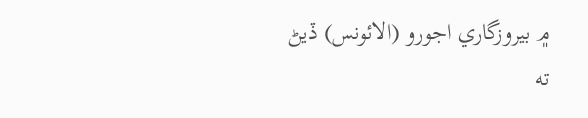۾ بيروزگاري اجورو (الائونس) ڏيڻ ته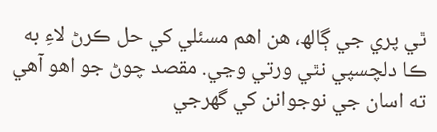ٿي پري جي ڳالھ، ھن اھم مسئلي کي حل ڪرڻ لاءِ به ڪا دلچسپي نٿي ورتي وڃي. مقصد چوڻ جو اھو آھي ته اسان جي نوجوانن کي گھرجي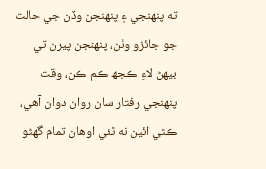ته پنھنجي ۽ پنھنجن وڏن جي حالت جو جائزو وٺن، پنھنجن پيرن تي بيھڻ لاءِ ڪجھ ڪم ڪن، وقت پنھنجي رفتار سان روان دوان آھي، ڪٿي ائين نه ٿئي اوھان تمام گھڻو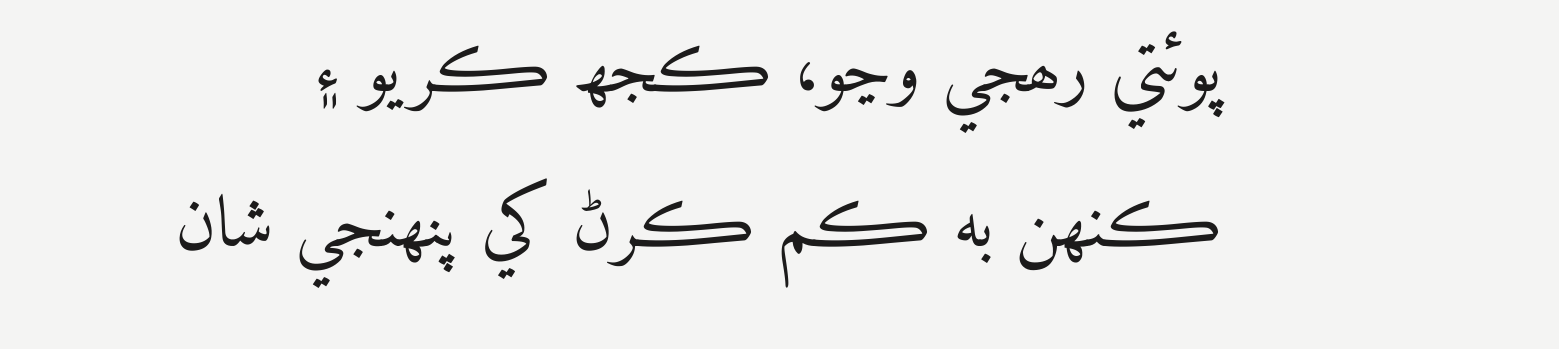پوئتي رھجي وڃو، ڪجھ ڪريو ۽ ڪنھن به ڪم ڪرڻ کي پنھنجي شان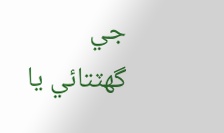جي گھٽتائي يا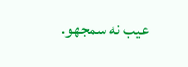عيب نه سمجھو.